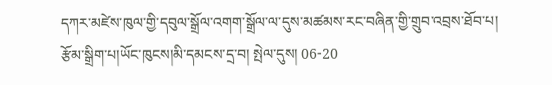དཀར་མཛེས་ཁུལ་གྱི་དབུལ་སྒྲོལ་འགག་སྒྲོལ་ལ་དུས་མཚམས་རང་བཞིན་གྱི་གྲུབ་འབྲས་ཐོབ་པ།
རྩོམ་སྒྲིག་པ།ཡོང་ཁུངས།མི་དམངས་དྲ་བ། སྤེལ་དུས། 06-20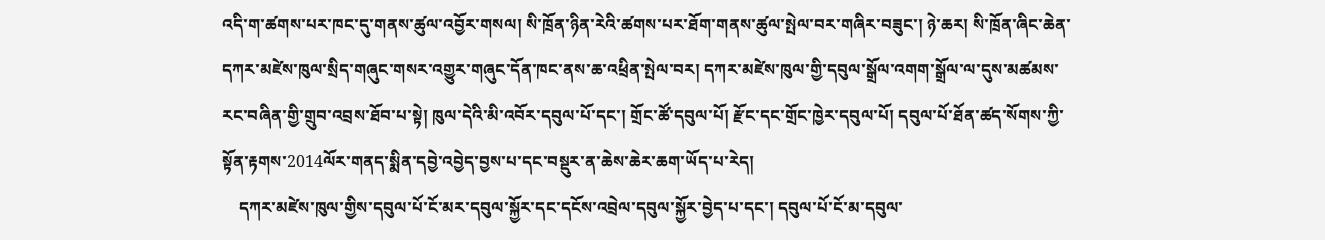འདི་ག་ཚགས་པར་ཁང་དུ་གནས་ཚུལ་འབྱོར་གསལ། སི་ཁྲོན་ཉིན་རེའི་ཚགས་པར་ཐོག་གནས་ཚུལ་སྤེལ་བར་གཞིར་བཟུང་། ཉེ་ཆར། སི་ཁྲོན་ཞིང་ཆེན་དཀར་མཛེས་ཁུལ་སྲིད་གཞུང་གསར་འགྱུར་གཞུང་དོན་ཁང་ནས་ཆ་འཕྲིན་སྤེལ་བར། དཀར་མཛེས་ཁུལ་གྱི་དབུལ་སྒྲོལ་འགག་སྒྲོལ་ལ་དུས་མཚམས་རང་བཞིན་གྱི་གྲུབ་འབྲས་ཐོབ་པ་སྟེ། ཁུལ་དེའི་མི་འབོར་དབུལ་པོ་དང་། གྲོང་ཚོ་དབུལ་པོ། རྫོང་དང་གྲོང་ཁྱེར་དབུལ་པོ། དབུལ་པོ་ཐོན་ཚད་སོགས་ཀྱི་སྟོན་རྟགས་2014ལོར་གནད་སྨིན་དབྱེ་འབྱེད་བྱས་པ་དང་བསྡུར་ན་ཆེས་ཆེར་ཆག་ཡོད་པ་རེད།
    དཀར་མཛེས་ཁུལ་གྱིས་དབུལ་པོ་ངོ་མར་དབུལ་སྐྱོར་དང་དངོས་འབྲེལ་དབུལ་སྐྱོར་བྱེད་པ་དང་། དབུལ་པོ་ངོ་མ་དབུལ་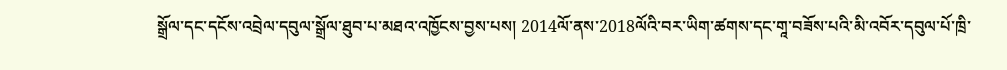སྒྲོལ་དང་དངོས་འབྲེལ་དབུལ་སྒྲོལ་ཐུབ་པ་མཐའ་འཁྱོངས་བྱས་པས། 2014ལོ་ནས་2018ལོའི་བར་ཡིག་ཚགས་དང་གཱ་བཟོས་པའི་མི་འབོར་དབུལ་པོ་ཁྲི་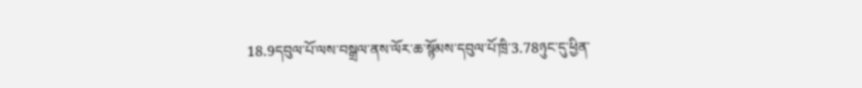18.9དབུལ་པོ་ལས་བསྒྲལ་ནས་ལོར་ཆ་སྙོམས་དབུལ་པོ་ཁྲི་3.78ཉུང་དུ་ཕྱིན་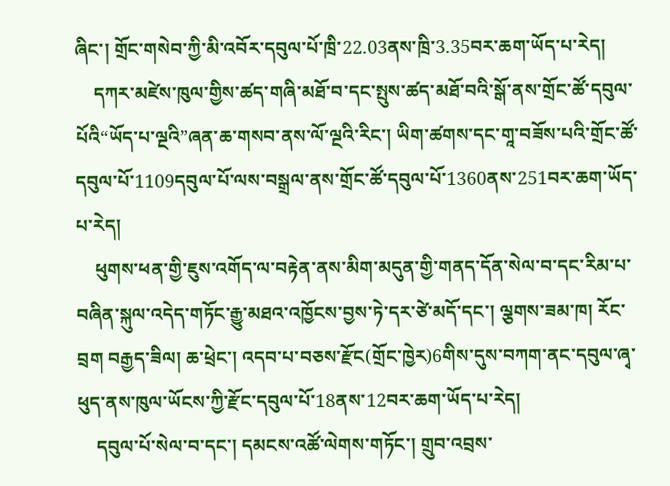ཞིང་། གྲོང་གསེབ་ཀྱི་མི་འབོར་དབུལ་པོ་ཁྲི་22.03ནས་ཁྲི་3.35བར་ཆག་ཡོད་པ་རེད།
    དཀར་མཛེས་ཁུལ་གྱིས་ཚད་གཞི་མཐོ་བ་དང་སྤུས་ཚད་མཐོ་བའི་སྒོ་ནས་གྲོང་ཚོ་དབུལ་པོའི“ཡོད་པ་ལྔའི”ཞན་ཆ་གསབ་ནས་ལོ་ལྔའི་རིང་། ཡིག་ཚགས་དང་གཱ་བཟོས་པའི་གྲོང་ཚོ་དབུལ་པོ་1109དབུལ་པོ་ལས་བསྒྲལ་ནས་གྲོང་ཚོ་དབུལ་པོ་1360ནས་251བར་ཆག་ཡོད་པ་རེད།
    ཕུགས་ཕན་གྱི་ཇུས་འགོད་ལ་བརྟེན་ནས་མིག་མདུན་གྱི་གནད་དོན་སེལ་བ་དང་རིམ་པ་བཞིན་སྐུལ་འདེད་གཏོང་རྒྱུ་མཐའ་འཁྱོངས་བྱས་ཏེ་དར་ཙེ་མདོ་དང་། ལྕགས་ཟམ་ཁ། རོང་བྲག བརྒྱད་ཟིལ། ཆ་ཕྲེང་། འདབ་པ་བཅས་རྫོང(གྲོང་ཁྱེར)6གིས་དུས་བཀག་ནང་དབུལ་ཞྭ་ཕུད་ནས་ཁུལ་ཡོངས་ཀྱི་རྫོང་དབུལ་པོ་18ནས་12བར་ཆག་ཡོད་པ་རེད།
    དབུལ་པོ་སེལ་བ་དང་། དམངས་འཚོ་ལེགས་གཏོང་། གྲུབ་འབྲས་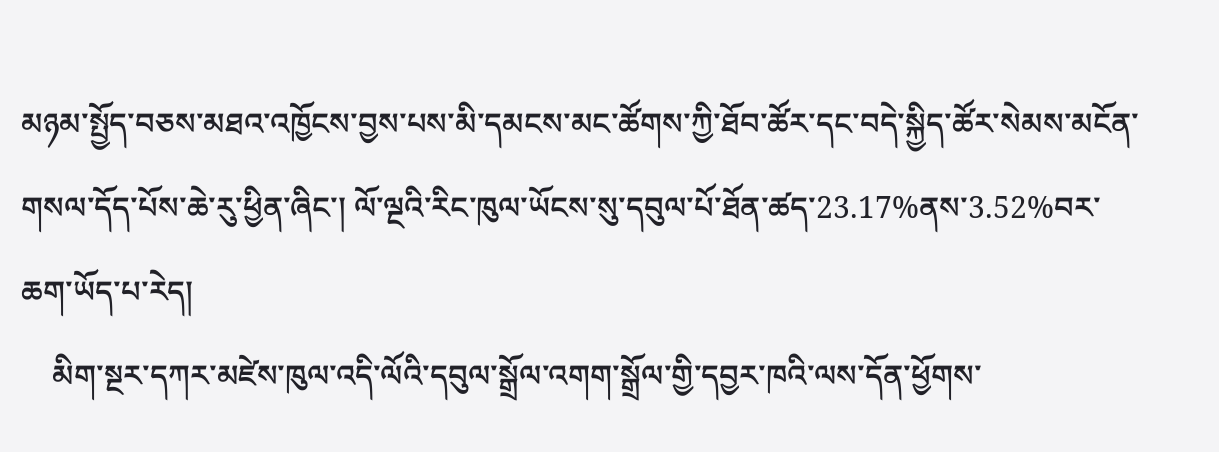མཉམ་སྤྱོད་བཅས་མཐའ་འཁྱོངས་བྱས་པས་མི་དམངས་མང་ཚོགས་ཀྱི་ཐོབ་ཚོར་དང་བདེ་སྐྱིད་ཚོར་སེམས་མངོན་གསལ་དོད་པོས་ཆེ་རུ་ཕྱིན་ཞིང་། ལོ་ལྔའི་རིང་ཁུལ་ཡོངས་སུ་དབུལ་པོ་ཐོན་ཚད་23.17%ནས་3.52%བར་ཆག་ཡོད་པ་རེད།
    མིག་སྔར་དཀར་མཛེས་ཁུལ་འདི་ལོའི་དབུལ་སྒྲོལ་འགག་སྒྲོལ་གྱི་དབྱར་ཁའི་ལས་དོན་ཕྱོགས་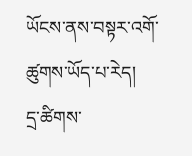ཡོངས་ནས་བསྟར་འགོ་ཚུགས་ཡོད་པ་རེད།
དྲ་ཚིགས་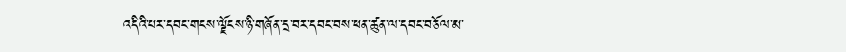འདིའི་པར་དབང་གངས་ལྗོངས་ཉི་གཞོན་དྲ་བར་དབང་བས་ཕན་ཚུན་ལ་དབང་བཅོལ་མ་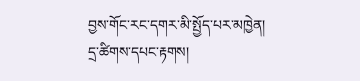བྱས་གོང་རང་དགར་མི་སྤྱོད་པར་མཁྱེན།
དྲ་ཚིགས་དཔང་རྟགས།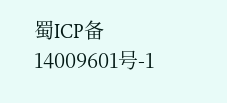蜀ICP备14009601号-1